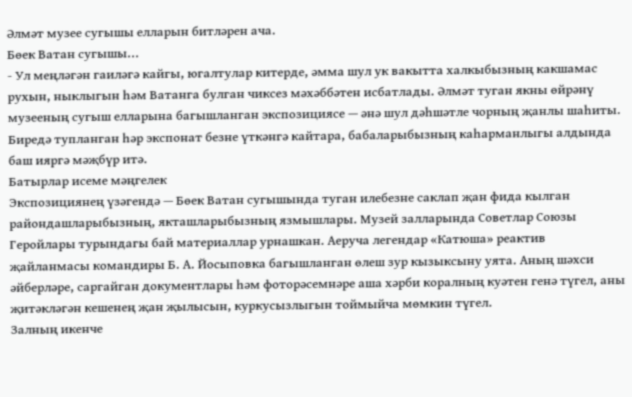Әлмәт музее сугышы елларын битләрен ача.
Бөек Ватан сугышы...
- Ул меңләгән гаиләгә кайгы, югалтулар китерде, әмма шул ук вакытта халкыбызның какшамас рухын, ныклыгын һәм Ватанга булган чиксез мәхәббәтен исбатлады. Әлмәт туган якны өйрәнү музееның сугыш елларына багышланган экспозициясе — әнә шул дәһшәтле чорның җанлы шаһиты. Биредә тупланган һәр экспонат безне үткәнгә кайтара, бабаларыбызның каһарманлыгы алдында баш ияргә мәҗбүр итә.
Батырлар исеме мәңгелек
Экспозициянең үзәгендә — Бөек Ватан сугышында туган илебезне саклап җан фида кылган райондашларыбызның, якташларыбызның язмышлары. Музей залларында Советлар Союзы Геройлары турындагы бай материаллар урнашкан. Аеруча легендар «Катюша» реактив җайланмасы командиры Б. А. Йосыповка багышланган өлеш зур кызыксыну уята. Аның шәхси әйберләре, саргайган документлары һәм фоторәсемнәре аша хәрби коралның куәтен генә түгел, аны җитәкләгән кешенең җан җылысын, куркусызлыгын тоймыйча мөмкин түгел.
Залның икенче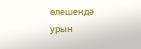өлешендә урын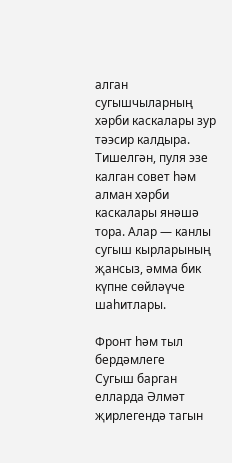алган сугышчыларның хәрби каскалары зур тәэсир калдыра. Тишелгән, пуля эзе калган совет һәм алман хәрби каскалары янәшә тора. Алар — канлы сугыш кырларының җансыз, әмма бик күпне сөйләүче шаһитлары.

Фронт һәм тыл бердәмлеге
Сугыш барган елларда Әлмәт җирлегендә тагын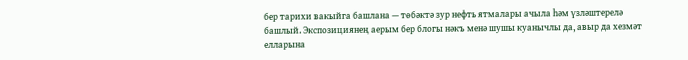бер тарихи вакыйга башлана — төбәктә зур нефть ятмалары ачыла һәм үзләштерелә башлый. Экспозициянең аерым бер блогы нәкъ менә шушы куанычлы да, авыр да хезмәт елларына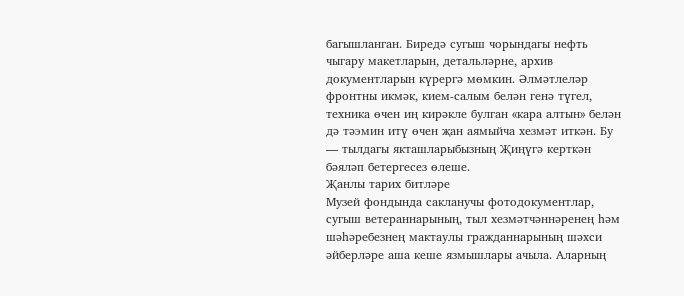багышланган. Биредә сугыш чорындагы нефть чыгару макетларын, детальләрне, архив документларын күрергә мөмкин. Әлмәтлеләр фронтны икмәк, кием-салым белән генә түгел, техника өчен иң кирәкле булган «кара алтын» белән дә тәэмин итү өчен җан аямыйча хезмәт иткән. Бу — тылдагы якташларыбызның Җиңүгә керткән бәяләп бетергесез өлеше.
Җанлы тарих битләре
Музей фондында сакланучы фотодокументлар, сугыш ветераннарының, тыл хезмәтчәннәренең һәм шәһәребезнең мактаулы гражданнарының шәхси әйберләре аша кеше язмышлары ачыла. Аларның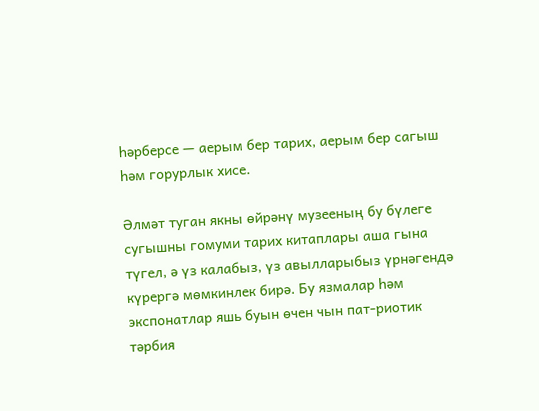һәрберсе — аерым бер тарих, аерым бер сагыш һәм горурлык хисе.

Әлмәт туган якны өйрәнү музееның бу бүлеге сугышны гомуми тарих китаплары аша гына түгел, ә үз калабыз, үз авылларыбыз үрнәгендә күрергә мөмкинлек бирә. Бу язмалар һәм экспонатлар яшь буын өчен чын пат-риотик тәрбия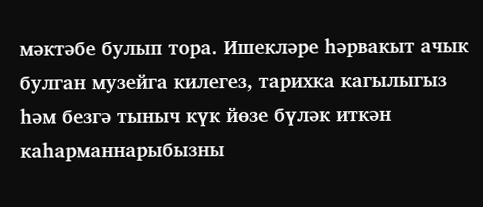мәктәбе булып тора. Ишекләре һәрвакыт ачык булган музейга килегез, тарихка кагылыгыз һәм безгә тыныч күк йөзе бүләк иткән каһарманнарыбызны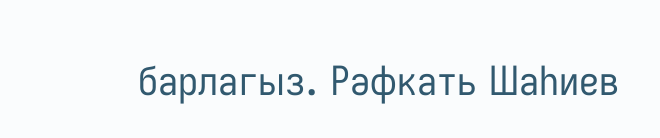барлагыз. Рәфкать Шаһиев